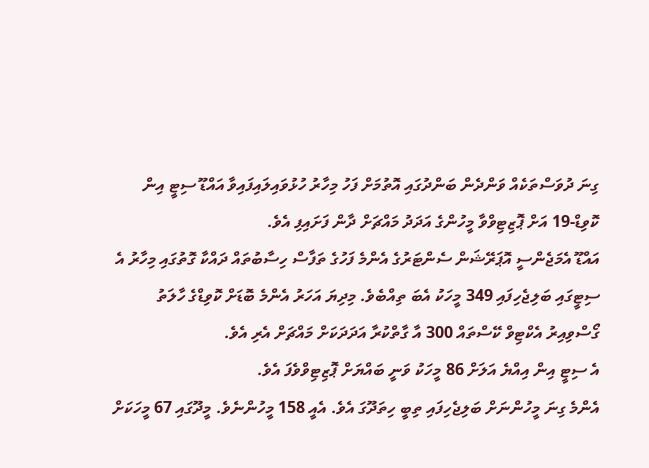ގިނަ ދުވަސްތަކެއް ވަންދެން ބަންދުގައި އޮތުމަށް ފަހު މިހާރު ހުޅުވައިލައިފައިވާ އައްޑޫ ސިޓީ އިން ކޮވިޑް-19 އަށް ޕޮޒިޓިވްވާ މީހުންގެ އަދަދު މައްޗަށް ދާން ފަށައިފި އެވެ.
އައްޑޫ އެމަޖެންސީ އޮޕަރޭޝަން ސެންޓަރުގެ އެންމެ ފަހުގެ ތަފާސް ހިސާބުތައް ދައްކާ ގޮތުގައި މިހާރު އެ ސިޓީގައި ބަލިޖެހިފައި 349 މީހަކު އެބަ ތިއްބެވެ. މިދިޔަ އަހަރު އެންމެ ބޮޑަށް ކޮވިޑްގެ ހާލަތު ގޯސްވިއިރު އެކްޓިވް ކޭސްތައް 300 އާ ގާތްކުރާ އަދަދަކަށް މައްޗަށް އެރި އެވެ.
އެ ސިޓީ އިން އިއްޔެ އަލަށް 86 މީހަކު ވަނީ ބައްޔަށް ޕޮޒިޓިވްވެފަ އެވެ.
އެންމެ ގިނަ މީހުންނަށް ބަލިޖެހިފައި ތިބީ ހިތަދޫގަ އެވެ. އެއީ 158 މީހުންނެވެ. މީދޫގައި 67 މީހަކަށް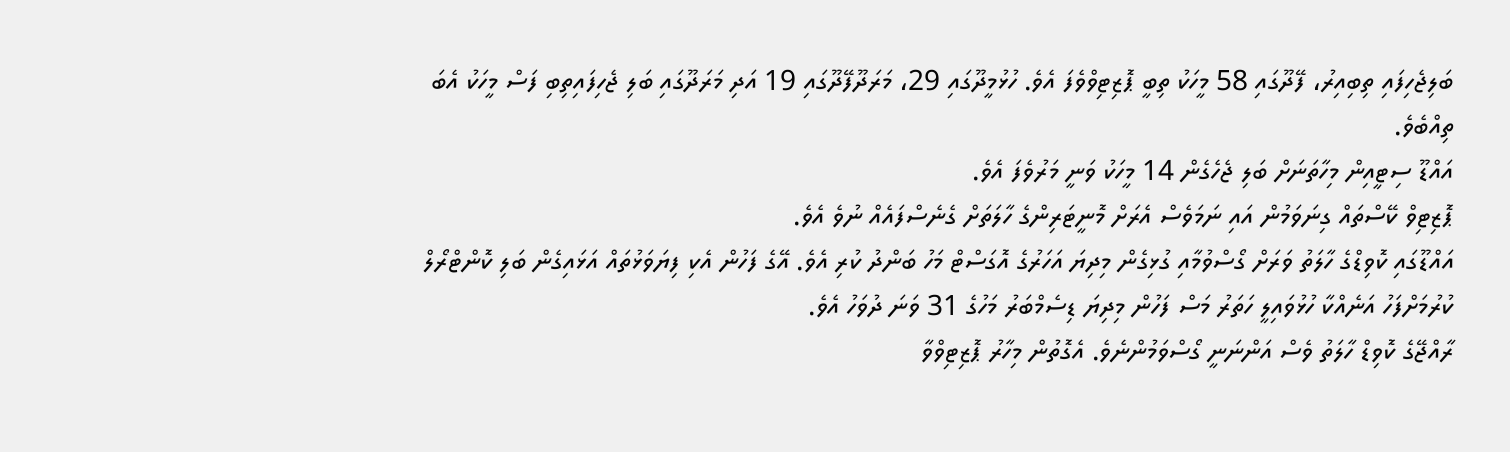ބަލިޖެހިފައި ތިބިއިރު، ފޭދޫގައި 58 މީހަކު ތިބީ ޕޮޒިޓިވްވެފަ އެވެ. ހުޅުމީދޫގައި 29، މަރަދޫފޭދޫގައި 19 އަދި މަރަދޫގައި ބަލި ޖެހިފައިތިބި ފަސް މީހަކު އެބަ ތިއްބެވެ.
އައްޑޫ ސިޓީއިން މިހާތަނަށް ބަލި ޖެހެގެން 14 މީހަކު ވަނީ މަރުވެފަ އެވެ.
ޕޮޒިޓިވް ކޭސްތައް ގިނަވަމުން އައި ނަމަވެސް އެރަށް މޮނީޓަރިންގެ ހާލަތަށް ގެނެސްފައެއް ނުވެ އެވެ.
އައްޑޫގައި ކޮވިޑްގެ ހާލަތު ވަރަށް ގޯސްވުމާއި ގުޅިގެން މިދިޔަ އަހަރުގެ އޮގަސްޓް މަހު ބަންދު ކުރި އެވެ. އޭގެ ފަހުން އެކި ފިޔަވަޅުތައް އަޅައިގެން ބަލި ކޮންޓްރޯލް ކުރުމަށްފަހު އަނެއްކާ ހުޅުވައިލީ ހަތަރު މަސް ފަހުން މިދިޔަ ޑިސެމްބަރު މަހުގެ 31 ވަނަ ދުވަހު އެވެ.
ރާއްޖޭގެ ކޮވިޑް ހާލަތު ވެސް އަންނަނީ ގޯސްވަމުންނެވެ. އެގޮތުން މިހާރު ޕޮޒިޓިވްވާ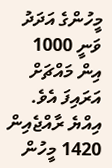މީހުންގެ އަދަދު ވަނީ 1000 އިން މައްޗަށް އަރައިފަ އެވެ. އިއްޔެ ރާއްޖެއިން 1420 މީހުން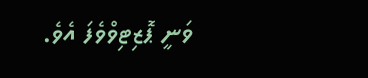ވަނީ ޕޮޒިޓިވްވެފަ އެވެ.